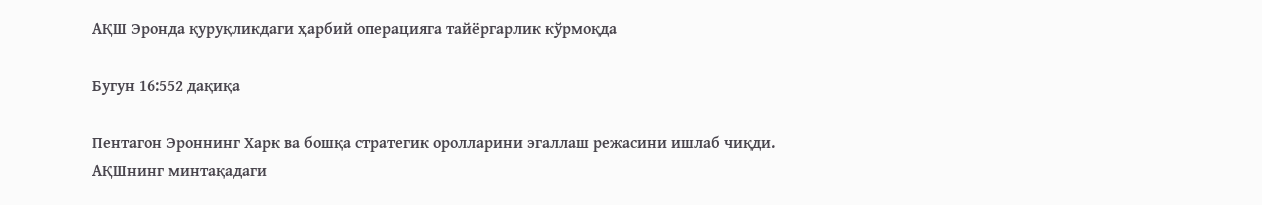АҚШ Эронда қуруқликдаги ҳарбий операцияга тайёргарлик кўрмоқда

Бугун 16:552 дақиқа

Пентагон Эроннинг Харк ва бошқа стратегик оролларини эгаллаш режасини ишлаб чиқди. АҚШнинг минтақадаги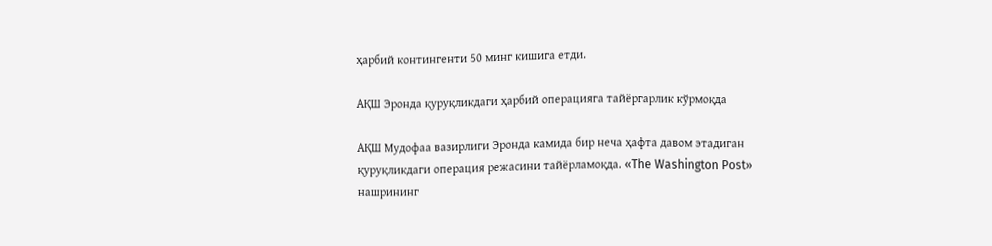ҳарбий контингенти 50 минг кишига етди.

АҚШ Эронда қуруқликдаги ҳарбий операцияга тайёргарлик кўрмоқда

АҚШ Мудофаа вазирлиги Эронда камида бир неча ҳафта давом этадиган қуруқликдаги операция режасини тайёрламоқда. «The Washington Post» нашрининг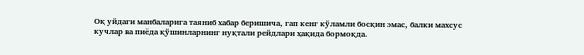Оқ уйдаги манбаларига таяниб хабар беришича, гап кенг кўламли босқин эмас, балки махсус кучлар ва пиёда қўшинларнинг нуқтали рейдлари ҳақида бормоқда.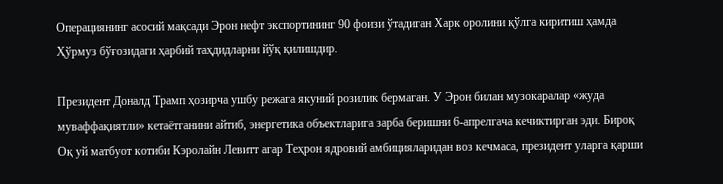Операциянинг асосий мақсади Эрон нефт экспортининг 90 фоизи ўтадиган Харк оролини қўлга киритиш ҳамда Ҳўрмуз бўғозидаги ҳарбий таҳдидларни йўқ қилишдир.

Президент Доналд Трамп ҳозирча ушбу режага якуний розилик бермаган. У Эрон билан музокаралар «жуда муваффақиятли» кетаётганини айтиб, энергетика объектларига зарба беришни 6-апрелгача кечиктирган эди. Бироқ Оқ уй матбуот котиби Кэролайн Левитт агар Теҳрон ядровий амбицияларидан воз кечмаса, президент уларга қарши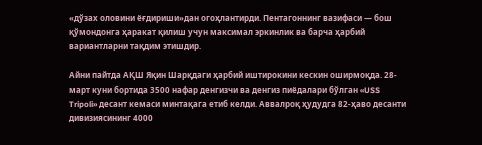«дўзах оловини ёғдириши»дан огоҳлантирди. Пентагоннинг вазифаси — бош қўмондонга ҳаракат қилиш учун максимал эркинлик ва барча ҳарбий вариантларни тақдим этишдир.

Айни пайтда АҚШ Яқин Шарқдаги ҳарбий иштирокини кескин оширмоқда. 28-март куни бортида 3500 нафар денгизчи ва денгиз пиёдалари бўлган «USS Tripoli» десант кемаси минтақага етиб келди. Аввалроқ ҳудудга 82-ҳаво десанти дивизиясининг 4000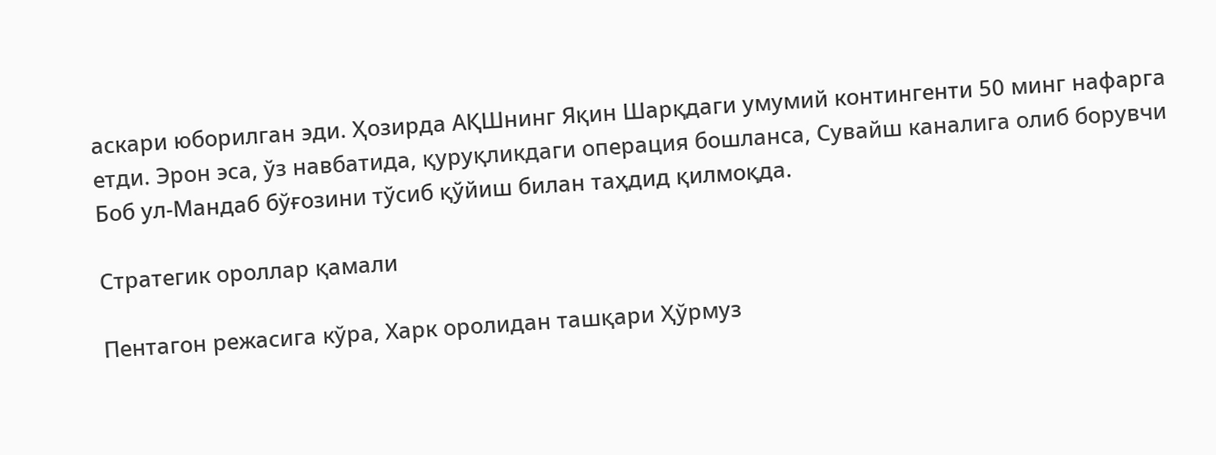аскари юборилган эди. Ҳозирда АҚШнинг Яқин Шарқдаги умумий контингенти 50 минг нафарга етди. Эрон эса, ўз навбатида, қуруқликдаги операция бошланса, Сувайш каналига олиб борувчи Боб ул-Мандаб бўғозини тўсиб қўйиш билан таҳдид қилмоқда.

Стратегик ороллар қамали

Пентагон режасига кўра, Харк оролидан ташқари Ҳўрмуз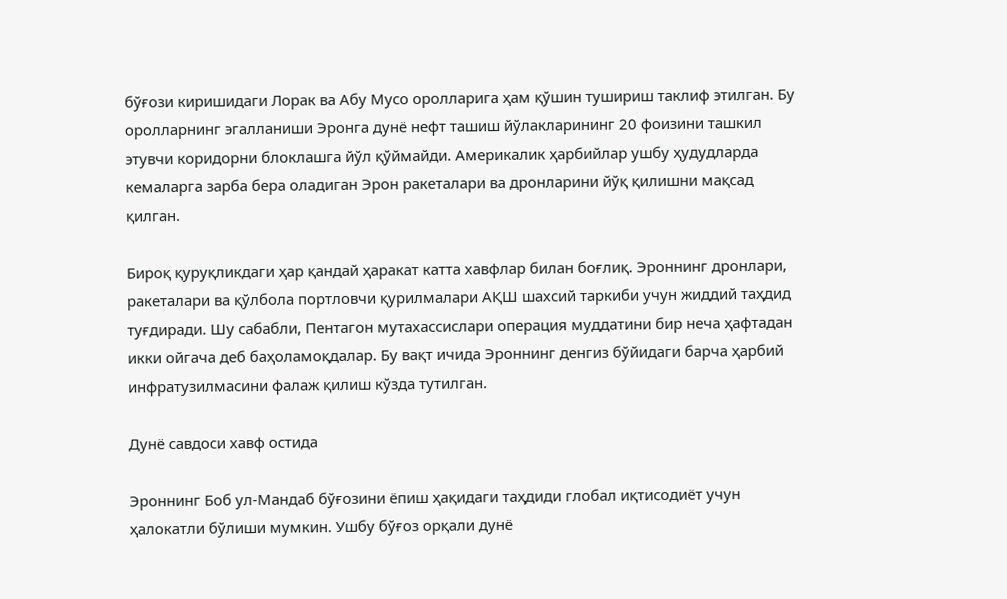бўғози киришидаги Лорак ва Абу Мусо оролларига ҳам қўшин тушириш таклиф этилган. Бу оролларнинг эгалланиши Эронга дунё нефт ташиш йўлакларининг 20 фоизини ташкил этувчи коридорни блоклашга йўл қўймайди. Америкалик ҳарбийлар ушбу ҳудудларда кемаларга зарба бера оладиган Эрон ракеталари ва дронларини йўқ қилишни мақсад қилган.

Бироқ қуруқликдаги ҳар қандай ҳаракат катта хавфлар билан боғлиқ. Эроннинг дронлари, ракеталари ва қўлбола портловчи қурилмалари АҚШ шахсий таркиби учун жиддий таҳдид туғдиради. Шу сабабли, Пентагон мутахассислари операция муддатини бир неча ҳафтадан икки ойгача деб баҳоламоқдалар. Бу вақт ичида Эроннинг денгиз бўйидаги барча ҳарбий инфратузилмасини фалаж қилиш кўзда тутилган.

Дунё савдоси хавф остида

Эроннинг Боб ул-Мандаб бўғозини ёпиш ҳақидаги таҳдиди глобал иқтисодиёт учун ҳалокатли бўлиши мумкин. Ушбу бўғоз орқали дунё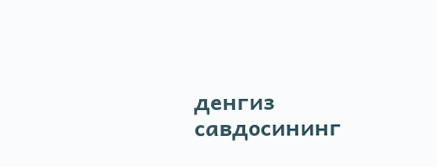денгиз савдосининг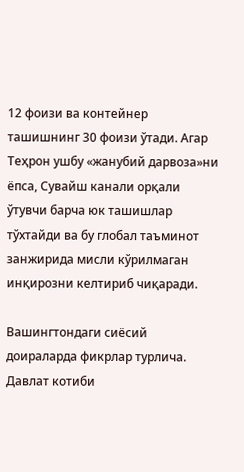12 фоизи ва контейнер ташишнинг 30 фоизи ўтади. Агар Теҳрон ушбу «жанубий дарвоза»ни ёпса, Сувайш канали орқали ўтувчи барча юк ташишлар тўхтайди ва бу глобал таъминот занжирида мисли кўрилмаган инқирозни келтириб чиқаради.

Вашингтондаги сиёсий доираларда фикрлар турлича. Давлат котиби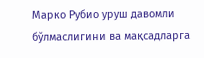Марко Рубио уруш давомли бўлмаслигини ва мақсадларга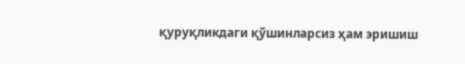қуруқликдаги қўшинларсиз ҳам эришиш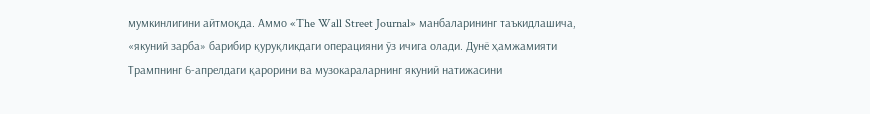мумкинлигини айтмоқда. Аммо «The Wall Street Journal» манбаларининг таъкидлашича, «якуний зарба» барибир қуруқликдаги операцияни ўз ичига олади. Дунё ҳамжамияти Трампнинг 6-апрелдаги қарорини ва музокараларнинг якуний натижасини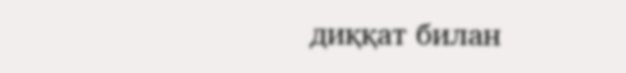диққат билан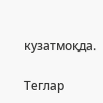кузатмоқда.

Теглар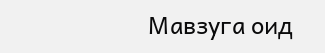Мавзуга оид